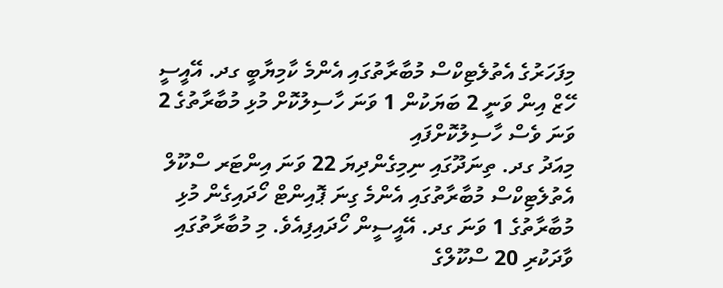މިފަހަރުގެ އެތުލެޓިކްސް މުބާރާތުގައި އެންމެ ކާމިޔާބީ ގދ. އޭއީސީ
ހޭޒް އިން ވަނީ 2 ބަޔަކުން 1 ވަނަ ހާސިލުކޮށް މުޅި މުބާރާތުގެ 2 ވަނަ ވެސް ހާސިލުކޮށްފައި
މިއަދު ގދ. ތިނަދޫގައި ނިމިގެންދިޔަ 22 ވަނަ އިންޓަރ ސްކޫލް އެތުލެޓިކްސް މުބާރާތުގައި އެންމެ ގިނަ ޕޮއިންޓް ހޯދައިގެން މުޅި މުބާރާތުގެ 1 ވަނަ ގދ. އޭއީސީން ހޯދައިފިއެވެ. މި މުބާރާތުގައި ވާދަކުރި 20 ސްކޫލްގެ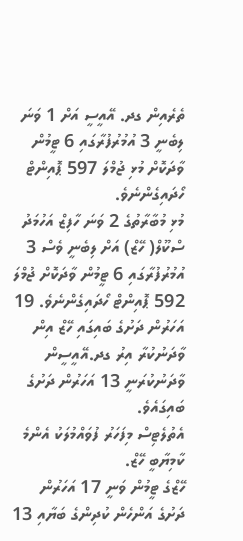ތެރެއިން ގދ. އޭއީސީ އަށް 1 ވަނަ ލިބެނީ 3 އުމުރުފުރާގައި 6 ޓީމުން ވާދަކޮށް މުޅި ޖުމްލަ 597 ޕޮއިންޓް ހޯދައިގެންނެވެ.
މުޅި މުބާރާތުގެ 2 ވަނަ ހާފިޒް އަހުމަދު ސްކޫލް( ހޭޒް) އަށް ލިބެނީ ވެސް 3 އުމުރުފުރާގައި 6 ޓީމުން ވާދަކޮށް ޖުމްލަ 592 ޕޮއިންޓް ހޯދައިގެންނެވެ. 19 އަހަރުން ދަށުގެ ބައިގައި ހޭޒް އިން ވާދަނުކުރާ އިރު ގދ.އޭއީސީން ވާދަނުކުރަނީ 13 އަހަރުން ދަށުގެ ބައިގައެވެ.
އެތުލެޓިސް މިފަހަރު ފުވައްމުލަކު އެންމެ ކާމިޔާބީ ހޭޒް.
ހޭޒްގެ ޓީމުން ވަނީ 17 އަހަރުން ދަށުގެ އަންހެން ކުދިންގެ ބަޔާއި 13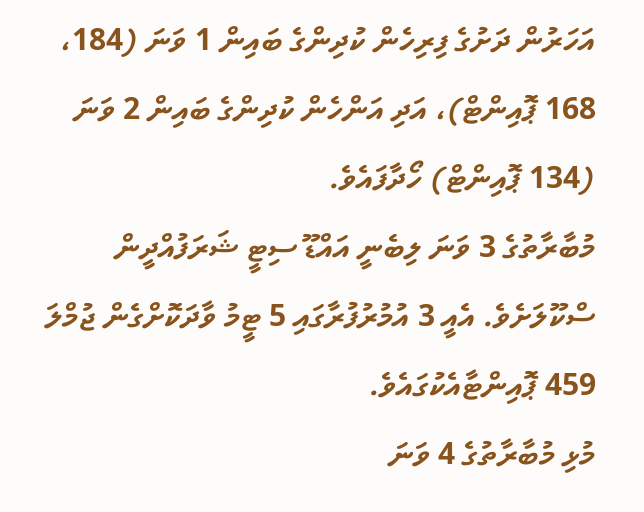އަހަރުން ދަށުގެ ފިރިހެން ކުދިންގެ ބައިން 1 ވަނަ (184، 168 ޕޮއިންޓް)، އަދި އަންހެން ކުދިންގެ ބައިން 2 ވަނަ (134 ޕޮއިންޓް) ހޯދާފައެވެ.
މުބާރާތުގެ 3 ވަނަ ލިބެނީ އައްޑޫ ސިޓީ ޝަރަފުއްދީން ސްކޫލަށެވެ. އެއީ 3 އުމުރުފުރާގައި 5 ޓީމު ވާދަކޮށްގެން ޖުމްލަ 459 ޕޮއިންޓާއެކުގައެވެ.
މުޅި މުބާރާތުގެ 4 ވަނަ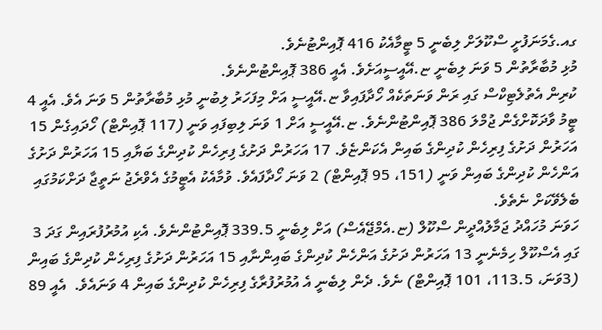ގއ.ގެމަނަފުށީ ސްކޫލަށް ލިބެނީ 5 ޓީމާއެކު 416 ޕޮއިންޓުނެވެ.
މުޅި މުބާރާތުން 5 ވަނަ ލިބެނީ ޏ.އޭއީސީއަށެވެ. އެއީ 386 ޕޮއިންޓުންނެވެ.
ކުރިން އެތުލެޓިކްސް ގައި ރަން ވަނަތަކެއް ހޯދާފައިވާ ޏ.އޭއީސީ އަށް މިފަހަރު ލިބުނީ މުޅި މުބާރާތުން 5 ވަނަ އެވެ. އެއީ 4 ޓީމު ވާދަކޮށްގެން ޖުމްލަ 386 ޕޮއިންޓުންނެވެ. ޏ.އޭއީސީ އަށް 1 ވަނަ ލިބިފައި ވަނީ (117 ޕޮއިންޓް) ހޯދައިގެން 15 އަހަރުން ދަށުގެ ފިރިހެން ކުދިންގެ ބައިން އެކަންޏެވެ. 17 އަހަރުން ދަށުގެ ފިރިހެން ކުދިންގެ ބަޔާއި 15 އަހަރުން ދަށުގެ އަންހެން ކުދިންގެ ބައިން ވަނީ (151، 95 ޕޮއިންޓް) 2 ވަނަ ހޯދާފައެވެ. ވުމާއެކު އެޓީމުގެ އެވްރެޖު ނަތީޖާ ދަށްކަމުގައި ބެލެވޭކަށް ނެތެވެ.
ހަވަނަ މުހައްދު ޖަމާލުއްދީން ސްކޫލް (ޏ.އެމްޖޭއެސް) އަށް ލިބެނީ 339.5 ޕޮއިންޓުންނެވެ. އެކި އުމުރުފުރައިން ގަދަ 3 ގައި އެސްކޫލް ހިމެނެނީ 13 އަހަރުން ދަށުގެ އަންހެން ކުދިންގެ ބައިންނާއި 15 އަހަރުން ދަށުގެ ފިރިހެން ކުދިންގެ ބައިން (3ވަނަ، 113.5، 101 ޕޮއިންޓް) ނެވެ. ދެން ލިބެނީ އެ އުމުރުފުރާގެ ފިރިހެން ކުދިންގެ ބައިން 4 ވަނައެވެ.  އެއީ 89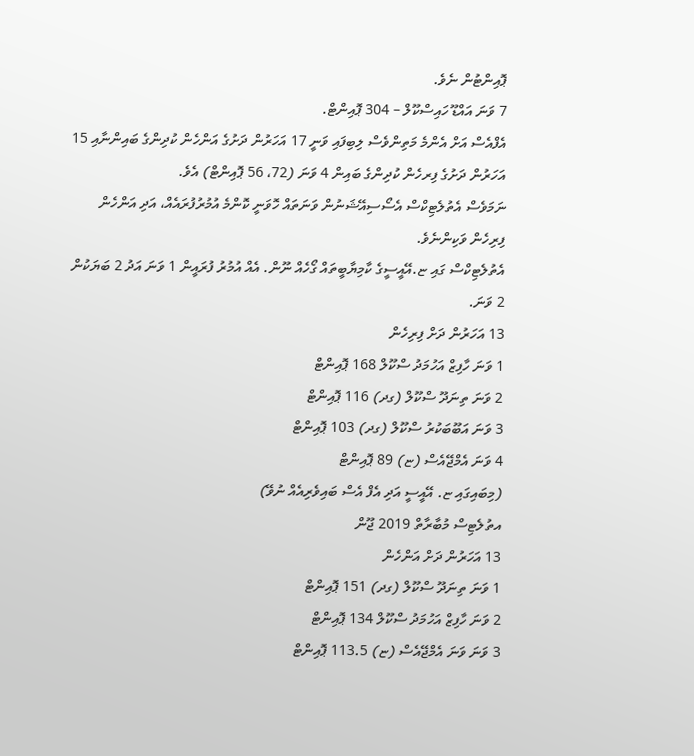ޕޮއިންޓުން ނެވެ.
7 ވަނަ އައްޑޫ ހައިސްކޫލް – 304 ޕޮއިންޓް.
އެފްއެސް އަށް އެންމެ މަތިންވެސް ލިބިފައި ވަނީ 17 އަހަރުން ދަށުގެ އަންހެން ކުދިންގެ ބައިންނާއި 15 އަހަރުން ދަށުގެ ފިރހެން ކުދިންގެ ބައިން 4 ވަނަ (72، 56 ޕޮއިންޓް) އެވެ.
ނަމަވެސް އެތުލެޓިކްސް އެސޯސިއޭޝަނުން ވަނަތައް ހޮވަނީ ކޮންމެ އުމުރުފުރައެއް، އަދި އަންހެން ފިރިހެން ވަކިންނެވެ.
އެތުލެޓިކްސް ގައި ޏ.އޭއީސީގެ ކާމިޔާބީތައް ގޯހެއް ނޫން. އެއް އުމުރު ފުރައީން 1 ވަނަ އަދު 2 ބަޔަކުން 2 ވަނަ.
13 އަހަރުން ދަށް ފިރިހެން
1 ވަނަ ހާފިޒް އަހުމަދު ސްކޫލް 168 ޕޮއިންޓް
2 ވަނަ ތިނަދޫ ސްކޫލް (ގދ) 116 ޕޮއިންޓް
3 ވަނަ އަބޫބަކުރު ސްކޫލް (ގދ) 103 ޕޮއިންޓް
4 ވަނަ އެމްޖޭއެސް (ޏ) 89 ޕޮއިންޓް
(މިބައިގައި ޏ. އޭއީސީ އަދި އެފް އެސް ބައިވެރިއެއް ނުވޭ)
އތުލެޓިސް މުބާރާތް 2019 ޖޫން
13 އަހަރުން ދަށް އަންހެން
1 ވަނަ ތިނަދޫ ސްކޫލް (ގދ) 151 ޕޮއިންޓް
2 ވަނަ ހާފިޒް އަހުމަދު ސްކޫލް 134 ޕޮއިންޓް
3 ވަނަ ވަނަ އެމްޖޭއެސް (ޏ) 113.5 ޕޮއިންޓް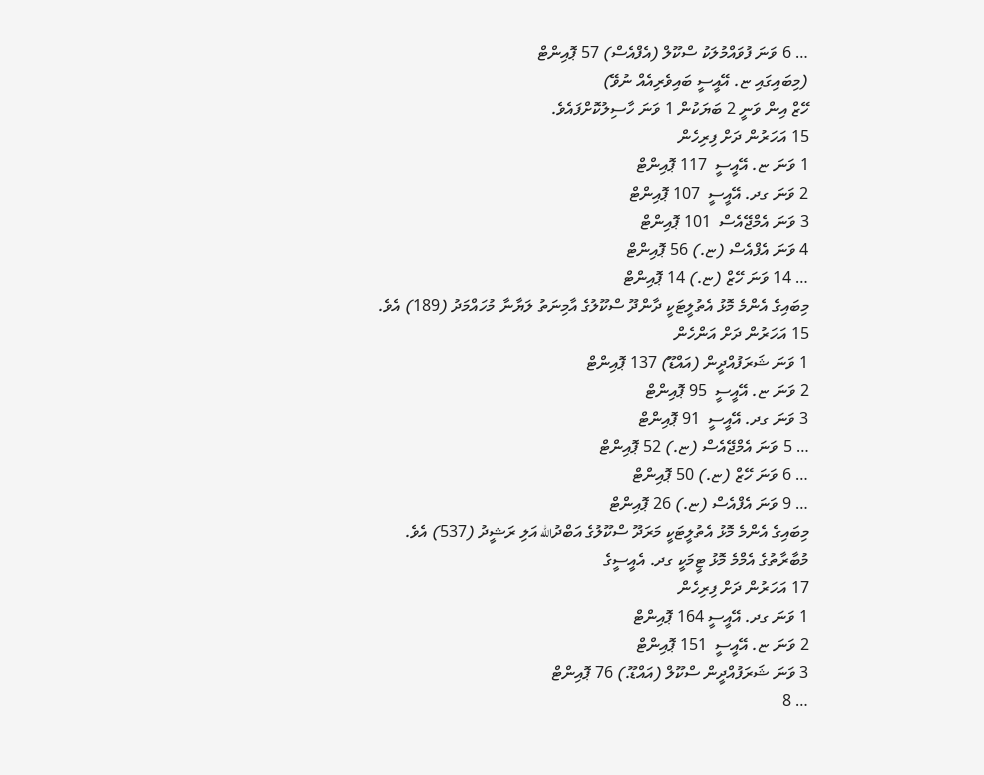… 6 ވަނަ ފުވައްމުލަކު ސްކޫލް (އެފްއެސް) 57 ޕޮއިންޓް
(މިބައިގައި ޏ. އޭއީސީ ބައިވެރިއެއް ނުވޭ)
ހޭޒް އިން ވަނީ 2 ބަޔަކުން 1 ވަނަ ހާސިލުކޮށްފައެވެ.
15 އަހަރުން ދަށް ފިރިހެން
1 ވަނަ ޏ. އޭއީސީ  117 ޕޮއިންޓް
2 ވަނަ ގދ. އޭއީސީ  107 ޕޮއިންޓް
3 ވަނަ އެމްޖޭއެސް  101 ޕޮއިންޓް
4 ވަނަ އެފްއެސް (ޏ.) 56 ޕޮއިންޓް
… 14 ވަނަ ހޭޒް (ޏ.) 14 ޕޮއިންޓް
މިބައިގެ އެންމެ މޮޅު އެތުލީޓަކީ ދާންދޫ ސްކޫލުގެ އާމިނަތު ލަޔާނާ މުހައްމަދު (189) އެވެ.
15 އަހަރުން ދަށް އަންހެން
1 ވަނަ ޝަރަފުއްދީން (އައްޑޫ) 137 ޕޮއިންޓް
2 ވަނަ ޏ. އޭއީސީ  95 ޕޮއިންޓް
3 ވަނަ ގދ. އޭއީސީ  91 ޕޮއިންޓް
… 5 ވަނަ އެމްޖޭއެސް (ޏ.) 52 ޕޮއިންޓް
… 6 ވަނަ ހޭޒް (ޏ.) 50 ޕޮއިންޓް
… 9 ވަނަ އެފްއެސް (ޏ.) 26 ޕޮއިންޓް
މިބައިގެ އެންމެ މޮޅު އެތުލީޓަކީ މަރަދޫ ސްކޫލުގެ އަބްދުالله އަލި ރަޝީދު (537) އެވެ.
މުބާރާތުގެ އެމްމެ މޮޅު ޓީމަކީ ގދ. އެއީސީގެ
17 އަހަރުން ދަށް ފިރިހެން
1 ވަނަ ގދ. އޭއީސީ 164 ޕޮއިންޓް
2 ވަނަ ޏ. އޭއީސީ  151 ޕޮއިންޓް
3 ވަނަ ޝަރަފުއްދީން ސްކޫލް (އައްޑޫ.) 76 ޕޮއިންޓް
… 8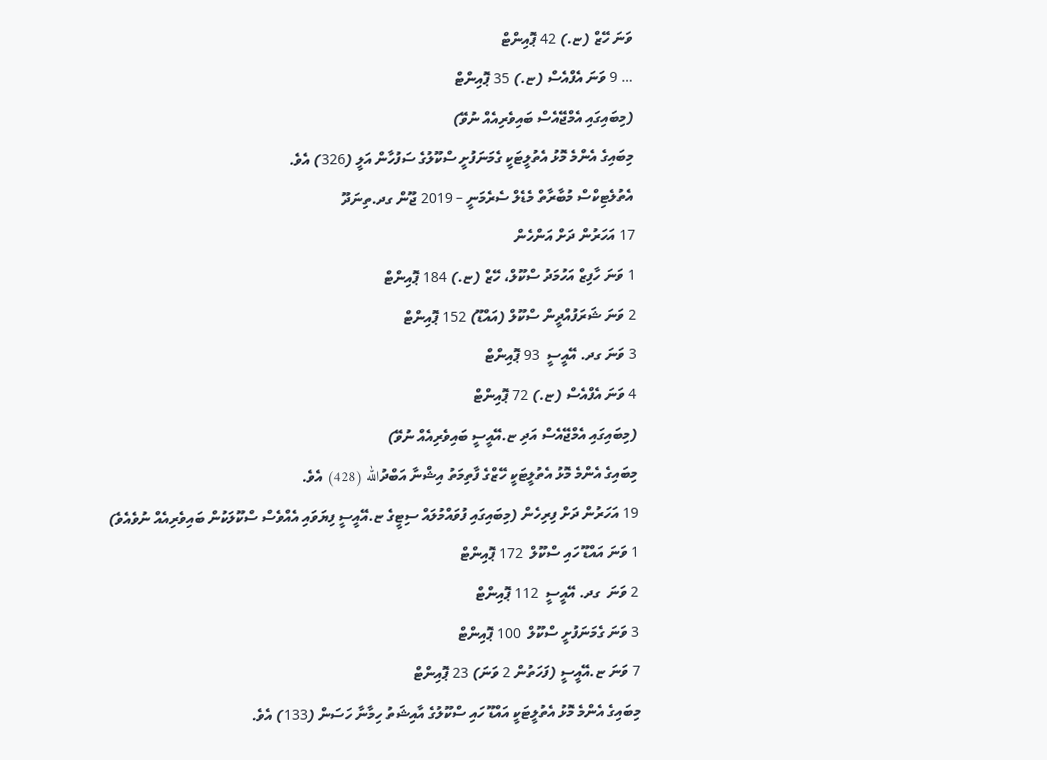ވަނަ ހޭޒް (ޏ.) 42 ޕޮއިންޓް
… 9 ވަނަ އެފްއެސް (ޏ.) 35 ޕޮއިންޓް
(މިބައިގައި އެމްޖޭއެސް ބައިވެރިއެއް ނުވޭ)
މިބައިގެ އެންމެ މޮޅު އެތުލީޓަކީ ގެމަނަފުށީ ސްކޫލުގެ ސަފުހާން އަލީ (326) އެވެ.
އެތުލެޓިކްސް މުބާރާތް މެޑެލް ސެރެމަނީ – 2019 ޖޫން ގދ.ތިނަދޫ
17 އަހަރުން ދަށް އަންހެން
1 ވަނަ ހާފިޒް އަހުމަދު ސްކޫލް، ހޭޒް (ޏ.) 184 ޕޮއިންޓް
2 ވަނަ ޝަރަފުއްދީން ސްކޫލް (އައްޑޫ) 152 ޕޮއިންޓް
3 ވަނަ ގދ. އޭއީސީ  93 ޕޮއިންޓް
4 ވަނަ އެފްއެސް (ޏ.) 72 ޕޮއިންޓް
(މިބައިގައި އެމްޖޭއެސް އަދި ޏ.އޭއީސީ ބައިވެރިއެއް ނުވޭ)
މިބައިގެ އެންމެ މޮޅު އެތުލީޓަކީ ހޭޒްގެ ފާތިމަތު އިޝްނާ އަބްދުالله (428) އެވެ.
19 އަހަރުން ދަށް ފިރިހެން (މިބައިގައި ފުވައްމުލައް ސިޓީގެ ޏ.އޭއީސީ ފިޔަވައި އެއްވެސް ސްކޫލަކުން ބައިވެރިއެއް ނުވެއެވެ)
1 ވަނަ އައްޑޫ ހައި ސްކޫލް  172 ޕޮއިންޓް
2 ވަނަ  ގދ. އޭއީސީ  112 ޕޮއިންޓް
3 ވަނަ ގެމަނަފުށީ ސްކޫލް  100 ޕޮއިންޓް
7 ވަނަ ޏ.އޭއީސީ (ފަހަތުން 2 ވަނަ) 23 ޕޮއިންޓް
މިބައިގެ އެންމެ މޮޅު އެތުލީޓަކީ އައްޑޫ ހައި ސްކޫލުގެ އާއިޝަތު ހިމާނާ ހަސަން (133) އެވެ.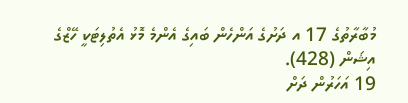މުބާރާތުގެ 17 އ ދަށުގެ އަންހެން ބައިގެ އެންމެ މޮޅު އެތުލިޓަކީ ހޭޒްގެ އިޝަން (428).
19 އަހަރުން ދަށް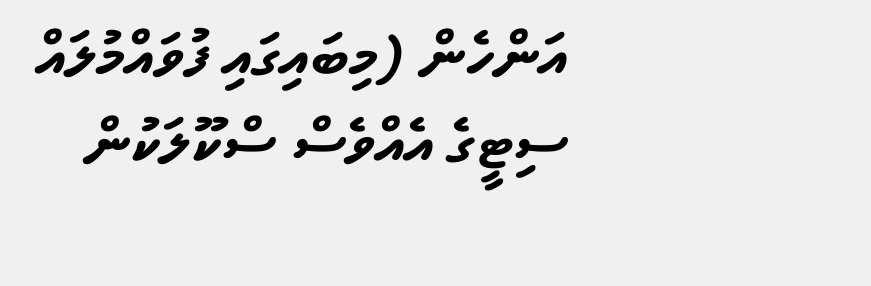އަންހެން (މިބައިގައި ފުވައްމުލައް ސިޓީގެ އެއްވެސް ސްކޫލަކުން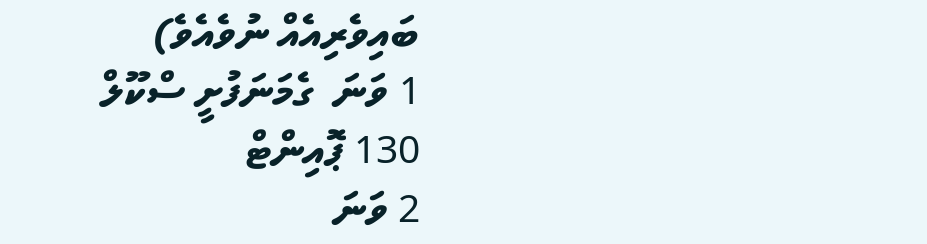ބައިވެރިއެއް ނުވެއެވެ)
1 ވަނަ  ގެމަނަފުށީ ސްކޫލް  130 ޕޮއިންޓް
2 ވަނަ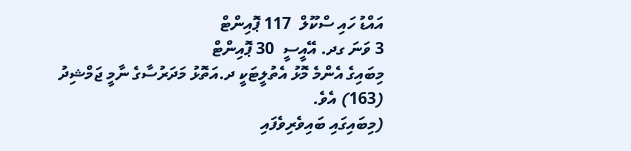އައްޑު ހައި ސްކޫލް  117 ޕޮއިންޓް
3 ވަނަ ގދ. އޭއީސީ  30 ޕޮއިންޓް
މިބައިގެ އެންމެ މޮޅު އެތުލީޓަކީ ދ.އަތޮޅު މަދަރުސާގެ ނާމީ ޖަމްޝިދު (163) އެވެ.
(މިބައިގައި ބައިވެރިވެފައި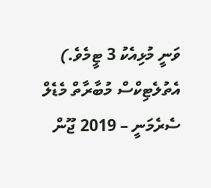ވަނީ މުޅިއެކު 3 ޓީމެވެ.)
އެތުލެޓިކްސް މުބާރާތް މެޑެލް ސެރެމަނީ – 2019 ޖޫން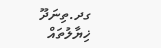ގދ.ތިނަދޫ
ޚިޔާލުތައް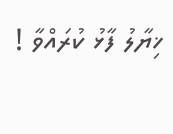ޚިޔާލު ފާޅު ކުރައްވާ !